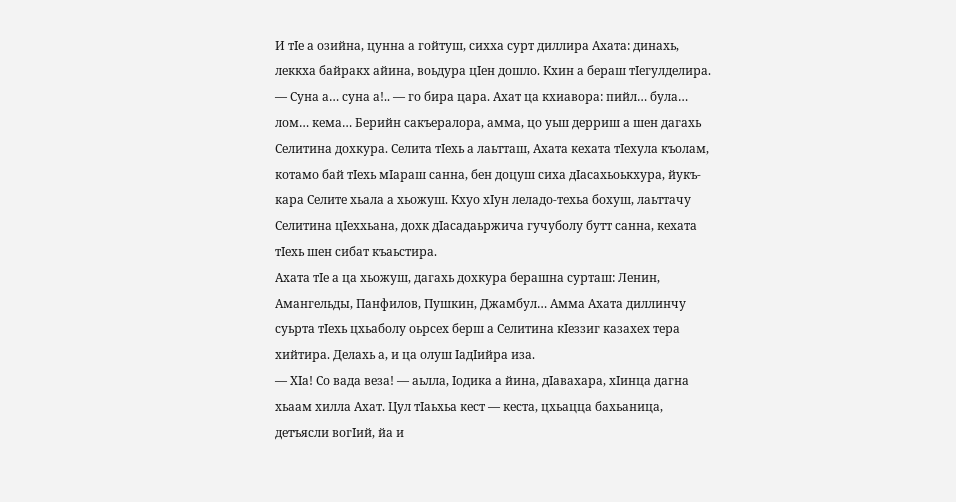И тIе а озийна, цунна а гойтуш, сихха сурт диллира Ахата: динахь, леккха байракх айина, воьдура цIен дошло. Кхин а бераш тIегулделира.
— Суна а… суна а!.. — го бира цара. Ахат ца кхиавора: пийл… була… лом… кема… Берийн сакъералора, амма, цо уьш дерриш а шен дагахь Селитина дохкура. Селита тIехь а лаьтташ, Ахата кехата тIехула къолам, котамо бай тIехь мIараш санна, бен доцуш сиха дIасахьоькхура, йукъ-кара Селите хьала а хьожуш. Кхуо хIун леладо-техьа бохуш, лаьттачу Селитина цIеххьана, дохк дIасадаьржича гучуболу бутт санна, кехата тIехь шен сибат къаьстира.
Ахата тIе а ца хьожуш, дагахь дохкура берашна сурташ: Ленин, Амангельды, Панфилов, Пушкин, Джамбул… Амма Ахата диллинчу суьрта тIехь цхьаболу оьрсех берш а Селитина кIеззиг казахех тера хийтира. Делахь а, и ца олуш IадIийра иза.
— ХIа! Со вада веза! — аьлла, Iодика а йина, дIавахара, хIинца дагна хьаам хилла Ахат. Цул тIаьхьа кест — кеста, цхьацца бахьаница, детъясли вогIий, йа и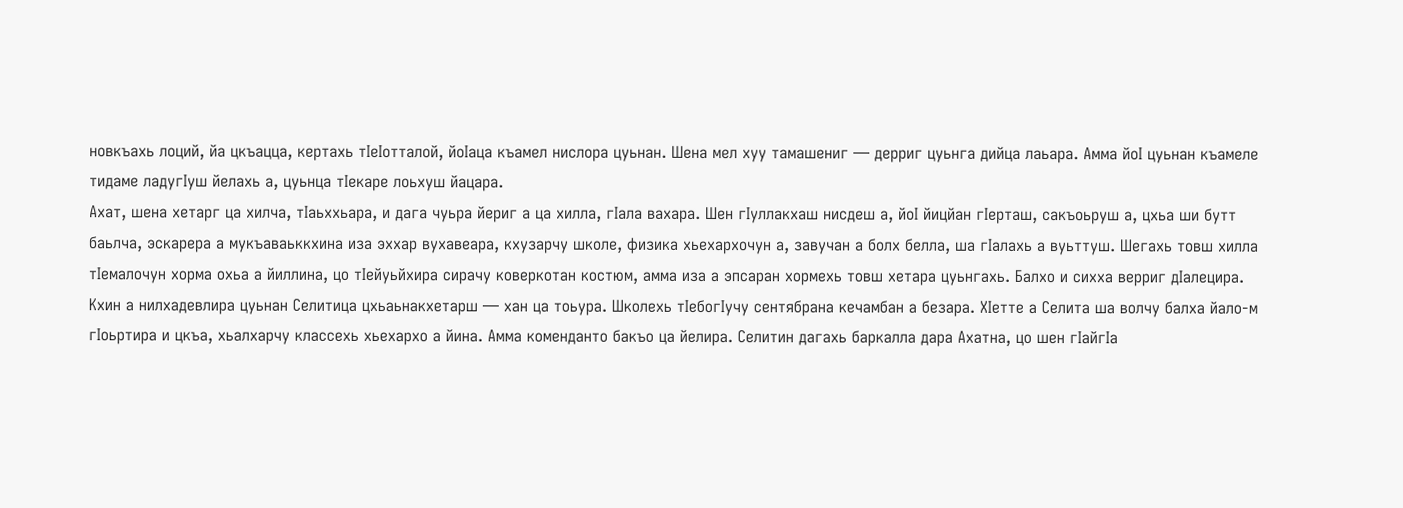новкъахь лоций, йа цкъацца, кертахь тIеIотталой, йоIаца къамел нислора цуьнан. Шена мел хуу тамашениг — дерриг цуьнга дийца лаьара. Амма йоI цуьнан къамеле тидаме ладугIуш йелахь а, цуьнца тIекаре лоьхуш йацара.
Ахат, шена хетарг ца хилча, тIаьххьара, и дага чуьра йериг а ца хилла, гIала вахара. Шен гIуллакхаш нисдеш а, йоI йицйан гIерташ, сакъоьруш а, цхьа ши бутт баьлча, эскарера а мукъаваьккхина иза эххар вухавеара, кхузарчу школе, физика хьехархочун а, завучан а болх белла, ша гIалахь а вуьттуш. Шегахь товш хилла тIемалочун хорма охьа а йиллина, цо тIейуьйхира сирачу коверкотан костюм, амма иза а эпсаран хормехь товш хетара цуьнгахь. Балхо и сихха верриг дIалецира.
Кхин а нилхадевлира цуьнан Селитица цхьаьнакхетарш — хан ца тоьура. Школехь тIебогIучу сентябрана кечамбан а безара. ХIетте а Селита ша волчу балха йало-м гIоьртира и цкъа, хьалхарчу классехь хьехархо а йина. Амма коменданто бакъо ца йелира. Селитин дагахь баркалла дара Ахатна, цо шен гIайгIа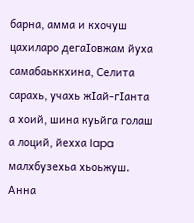барна, амма и кхочуш цахиларо дегаIовжам йуха самабаьккхина, Селита сарахь, учахь жIай-гIанта а хоий, шина куьйга голаш а лоций, йехха Iapa малхбузехьа хьоьжуш. Анна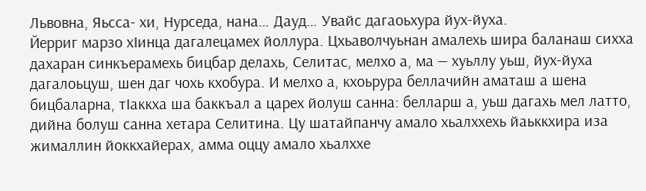Львовна, Яьсса- хи, Нурседа, нана… Дауд… Увайс дагаоьхура йух-йуха.
Йерриг марзо хIинца дагалецамех йоллура. Цхьаволчуьнан амалехь шира баланаш сихха дахаран синкъерамехь бицбар делахь, Селитас, мелхо а, ма — хуьллу уьш, йух-йуха дагалоьцуш, шен даг чохь кхобура. И мелхо а, кхоьрура беллачийн аматаш а шена бицбаларна, тIаккха ша баккъал а царех йолуш санна: белларш а, уьш дагахь мел латто, дийна болуш санна хетара Селитина. Цу шатайпанчу амало хьалххехь йаьккхира иза жималлин йоккхайерах, амма оццу амало хьалххе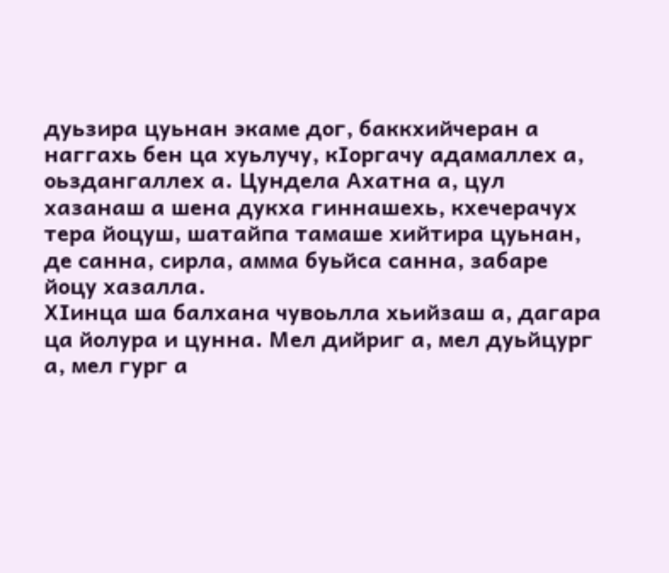дуьзира цуьнан экаме дог, баккхийчеран а наггахь бен ца хуьлучу, кIоргачу адамаллех а, оьздангаллех а. Цундела Ахатна а, цул хазанаш а шена дукха гиннашехь, кхечерачух тера йоцуш, шатайпа тамаше хийтира цуьнан, де санна, сирла, амма буьйса санна, забаре йоцу хазалла.
ХIинца ша балхана чувоьлла хьийзаш а, дагара ца йолура и цунна. Мел дийриг а, мел дуьйцург а, мел гург а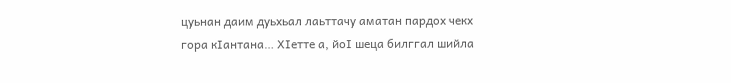цуьнан даим дуьхьал лаьттачу аматан пардох чекх гора кIантана… ХIетте а, йоI шеца билггал шийла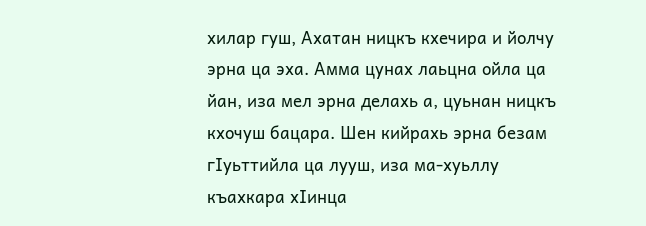хилар гуш, Ахатан ницкъ кхечира и йолчу эрна ца эха. Амма цунах лаьцна ойла ца йан, иза мел эрна делахь а, цуьнан ницкъ кхочуш бацара. Шен кийрахь эрна безам гIуьттийла ца лууш, иза ма-хуьллу къахкара хIинца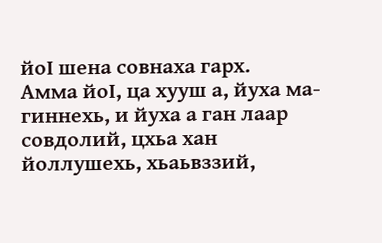йоI шена совнаха гарх.
Амма йоI, ца хууш а, йуха ма-гиннехь, и йуха а ган лаар совдолий, цхьа хан йоллушехь, хьаьвззий,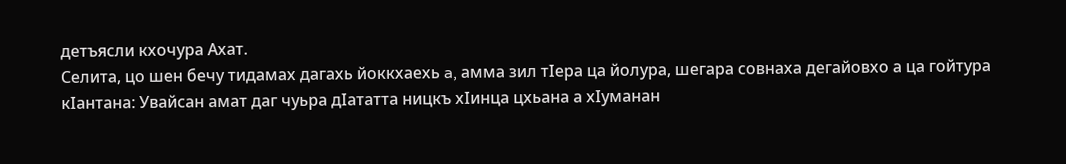детъясли кхочура Ахат.
Селита, цо шен бечу тидамах дагахь йоккхаехь a, амма зил тIера ца йолура, шегара совнаха дегайовхо а ца гойтура кIантана: Увайсан амат даг чуьра дIататта ницкъ хIинца цхьана а хIуманан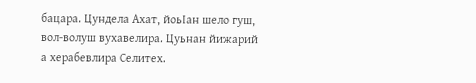бацара. Цундела Ахат, йоьIан шело гуш, вол-волуш вухавелира. Цуьнан йижарий а херабевлира Селитех.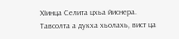ХIинца Селита цхьа йиснера.
Тавсолта а дукха хьолахь, вист ца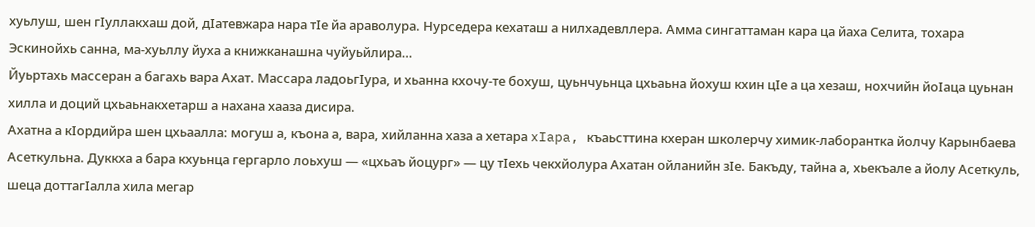хуьлуш, шен гIуллакхаш дой, дIатевжара нара тIе йа араволура. Нурседера кехаташ а нилхадевллера. Амма сингаттаман кара ца йаха Селита, тохара Эскинойхь санна, ма-хуьллу йуха а книжканашна чуйуьйлира…
Йуьртахь массеран а багахь вара Ахат. Массара ладоьгIура, и хьанна кхочу-те бохуш, цуьнчуьнца цхьаьна йохуш кхин цIе а ца хезаш, нохчийн йоIаца цуьнан хилла и доций цхьаьнакхетарш а нахана хааза дисира.
Ахатна а кIордийра шен цхьаалла: могуш а, къона а, вара, хийланна хаза а хетара xIapa, къаьсттина кхеран школерчу химик-лаборантка йолчу Карынбаева Асеткульна. Дуккха а бара кхуьнца гергарло лоьхуш — «цхьаъ йоцург» — цу тIехь чекхйолура Ахатан ойланийн зIе. Бакъду, тайна а, хьекъале а йолу Асеткуль, шеца доттагIалла хила мегар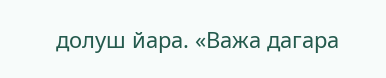долуш йара. «Важа дагара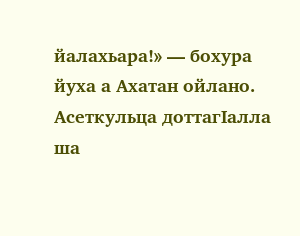йалахьара!» — бохура йуха а Ахатан ойлано.
Асеткульца доттагIалла ша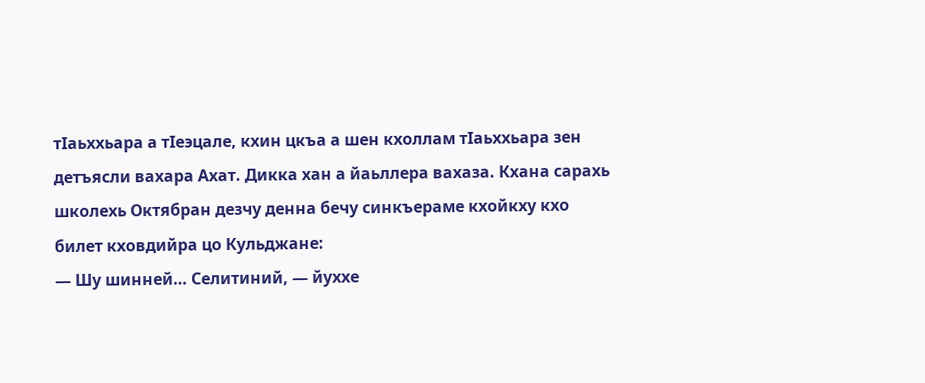тIаьххьара а тIеэцале, кхин цкъа а шен кхоллам тIаьххьара зен детъясли вахара Ахат. Дикка хан а йаьллера вахаза. Кхана сарахь школехь Октябран дезчу денна бечу синкъераме кхойкху кхо билет кховдийра цо Кульджане:
— Шу шинней… Селитиний, — йуххе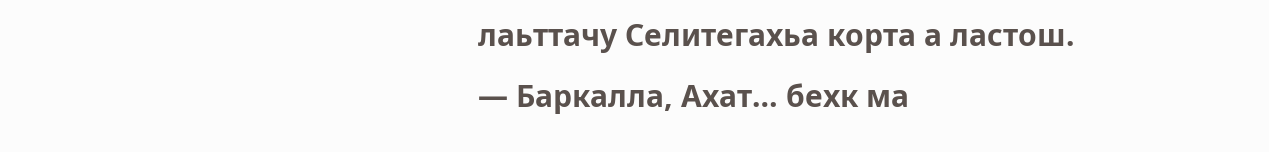лаьттачу Селитегахьа корта а ластош.
— Баркалла, Ахат… бехк ма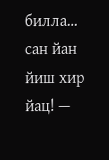билла… сан йан йиш хир йац! —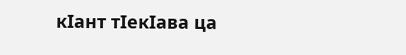кIант тIекIава ца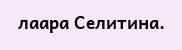лаара Селитина.